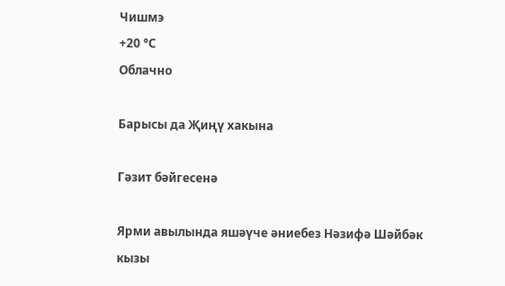Чишмэ
+20 °С
Облачно

Барысы да Җиңү хакына

Гәзит бәйгесенә

Ярми авылында яшәүче әниебез Нәзифә Шәйбәк кызы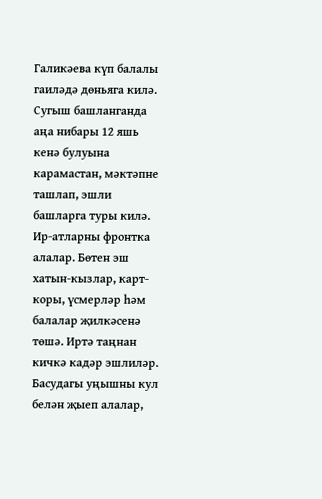Галикәева күп балалы гаиләдә дөньяга килә. Сугыш башланганда аңа нибары 12 яшь кенә булуына карамастан, мәктәпне ташлап, эшли башларга туры килә. Ир-атларны фронтка алалар. Бөтен эш хатын-кызлар, карт-коры, үсмерләр һәм балалар җилкәсенә төшә. Иртә таңнан кичкә кадәр эшлиләр. Басудагы уңышны кул белән җыеп алалар,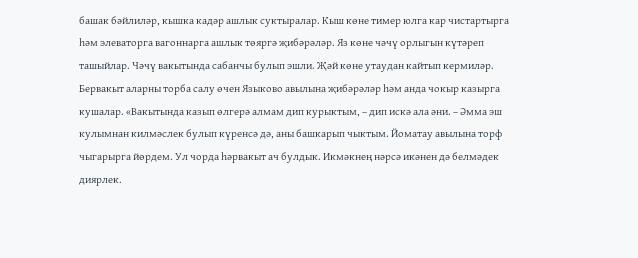башак бәйлиләр, кышка кадәр ашлык суктыралар. Кыш көне тимер юлга кар чистартырга һәм элеваторга вагоннарга ашлык төяргә җибәрәләр. Яз көне чәчү орлыгын күтәреп ташыйлар. Чәчү вакытында сабанчы булып эшли. Җәй көне утаудан кайтып кермиләр. Бервакыт аларны торба салу өчен Языково авылына җибәрәләр һәм анда чокыр казырга кушалар. «Вакытында казып өлгерә алмам дип курыктым, – дип искә ала әни. – Әмма эш кулымнан килмәслек булып күренсә дә, аны башкарып чыктым. Йоматау авылына торф чыгарырга йөрдем. Ул чорда һәрвакыт ач булдык. Икмәкнең нәрсә икәнен дә белмәдек диярлек.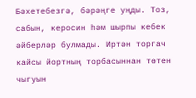Бәхетебезгә, бәрәңге уңды. Тоз, сабын, керосин һәм шырпы кебек әйберләр булмады. Иртән торгач кайсы йортның торбасыннан төтен чыгуын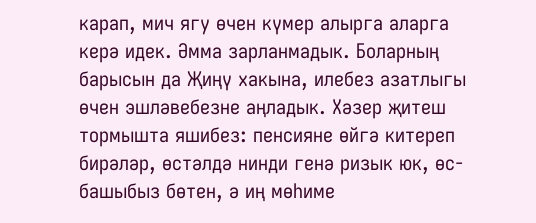карап, мич ягу өчен күмер алырга аларга керә идек. Әмма зарланмадык. Боларның барысын да Җиңү хакына, илебез азатлыгы өчен эшләвебезне аңладык. Хәзер җитеш тормышта яшибез: пенсияне өйгә китереп бирәләр, өстәлдә нинди генә ризык юк, өс-башыбыз бөтен, ә иң мөһиме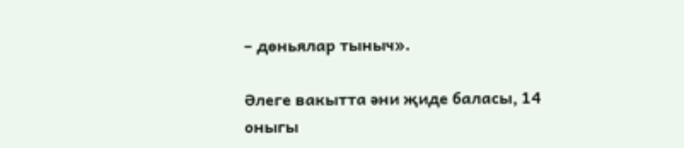– дөньялар тыныч».

Әлеге вакытта әни җиде баласы, 14 оныгы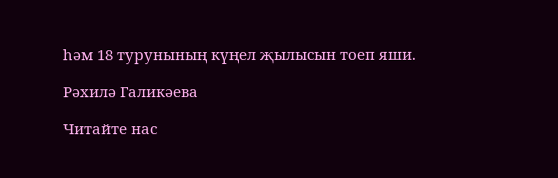һәм 18 турунының күңел җылысын тоеп яши.

Рәхилә Галикәева

Читайте нас